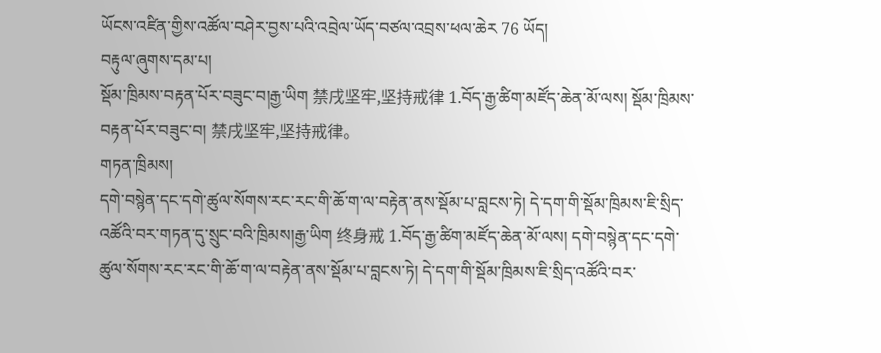ཡོངས་འཛིན་གྱིས་འཚོལ་བཤེར་བྱས་པའི་འབྲེལ་ཡོད་བཙལ་འབྲས་ཕལ་ཆེར 76 ཡོད།
བརྟུལ་ཞུགས་དམ་པ།
སྡོམ་ཁྲིམས་བརྟན་པོར་བཟུང་བ།རྒྱ་ཡིག 禁戌坚牢,坚持戒律 1.བོད་རྒྱ་ཚིག་མཛོད་ཆེན་མོ་ལས། སྡོམ་ཁྲིམས་བརྟན་པོར་བཟུང་བ། 禁戌坚牢,坚持戒律。
གཏན་ཁྲིམས།
དགེ་བསྙེན་དང་དགེ་ཚུལ་སོགས་རང་རང་གི་ཆོ་ག་ལ་བརྟེན་ནས་སྡོམ་པ་བླངས་ཏེ། དེ་དག་གི་སྡོམ་ཁྲིམས་ཇི་སྲིད་འཚོའི་བར་གཏན་དུ་སྲུང་བའི་ཁྲིམས།རྒྱ་ཡིག 终身戒 1.བོད་རྒྱ་ཚིག་མཛོད་ཆེན་མོ་ལས། དགེ་བསྙེན་དང་དགེ་ཚུལ་སོགས་རང་རང་གི་ཆོ་ག་ལ་བརྟེན་ནས་སྡོམ་པ་བླངས་ཏེ། དེ་དག་གི་སྡོམ་ཁྲིམས་ཇི་སྲིད་འཚོའི་བར་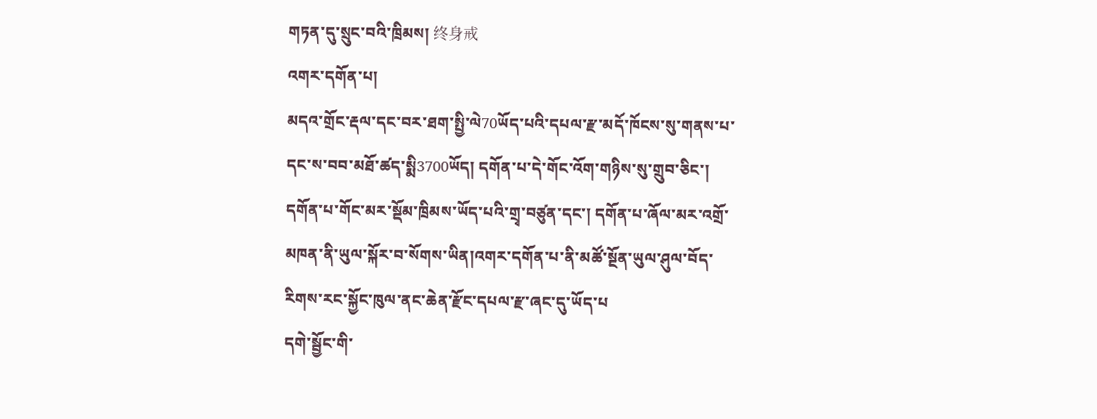གཏན་དུ་སྲུང་བའི་ཁྲིམས། 终身戒
འགར་དགོན་པ།
མདའ་གྲོང་རྡལ་དང་བར་ཐག་སྤྱི་ལེ70ཡོད་པའི་དཔལ་རྫ་མདོ་ཁོངས་སུ་གནས་པ་དང་ས་བབ་མཐོ་ཚད་སྨི3700ཡོད། དགོན་པ་དེ་གོང་འོག་གཉིས་སུ་གྲུབ་ཅིང་། དགོན་པ་གོང་མར་སྡོམ་ཁྲིམས་ཡོད་པའི་གྲྭ་བཙུན་དང་། དགོན་པ་ཞོལ་མར་འགྲོ་མཁན་ནི་ཡུལ་སྐོར་བ་སོགས་ཡིན།འགར་དགོན་པ་ནི་མཚོ་སྔོན་ཡུལ་ཤུལ་བོད་རིགས་རང་སྐྱོང་ཁུལ་ནང་ཆེན་རྫོང་དཔལ་རྫ་ཞང་དུ་ཡོད་པ
དགེ་སྦྱོང་གི་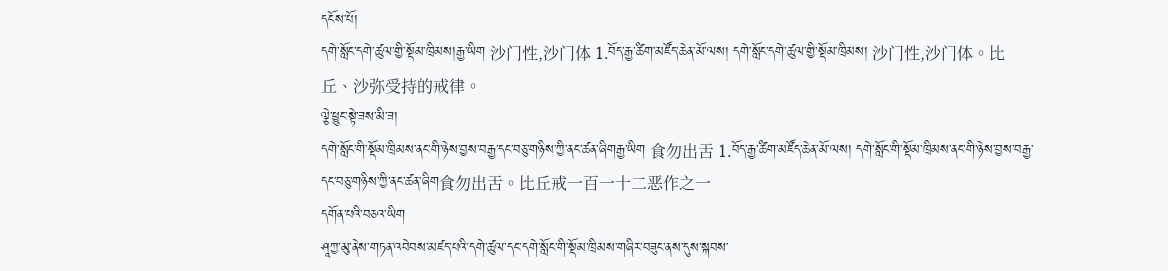དངོས་པོ།
དགེ་སློང་དགེ་ཚུལ་གྱི་སྡོམ་ཁྲིམས།རྒྱ་ཡིག 沙门性,沙门体 1.བོད་རྒྱ་ཚིག་མཛོད་ཆེན་མོ་ལས། དགེ་སློང་དགེ་ཚུལ་གྱི་སྡོམ་ཁྲིམས། 沙门性,沙门体。比丘、沙弥受持的戒律。
ལྕེ་ཕྱུང་སྟེ་ཟས་མི་ཟ།
དགེ་སློང་གི་སྡོམ་ཁྲིམས་ནང་གི་ཉེས་བྱས་བརྒྱ་དང་བཅུ་གཉིས་ཀྱི་ནང་ཚན་ཞིགརྒྱ་ཡིག 食勿出舌 1.བོད་རྒྱ་ཚིག་མཛོད་ཆེན་མོ་ལས། དགེ་སློང་གི་སྡོམ་ཁྲིམས་ནང་གི་ཉེས་བྱས་བརྒྱ་དང་བཅུ་གཉིས་ཀྱི་ནང་ཚན་ཞིག食勿出舌。比丘戒一百一十二恶作之一
དགོན་པའི་བཅའ་ཡིག
ཤཱཀྱ་མུ་ནེས་གཏན་འབེབས་མཛད་པའི་དགེ་ཚུལ་དང་དགེ་སློང་གི་སྡོམ་ཁྲིམས་གཞིར་བཟུང་ནས་དུས་སྐབས་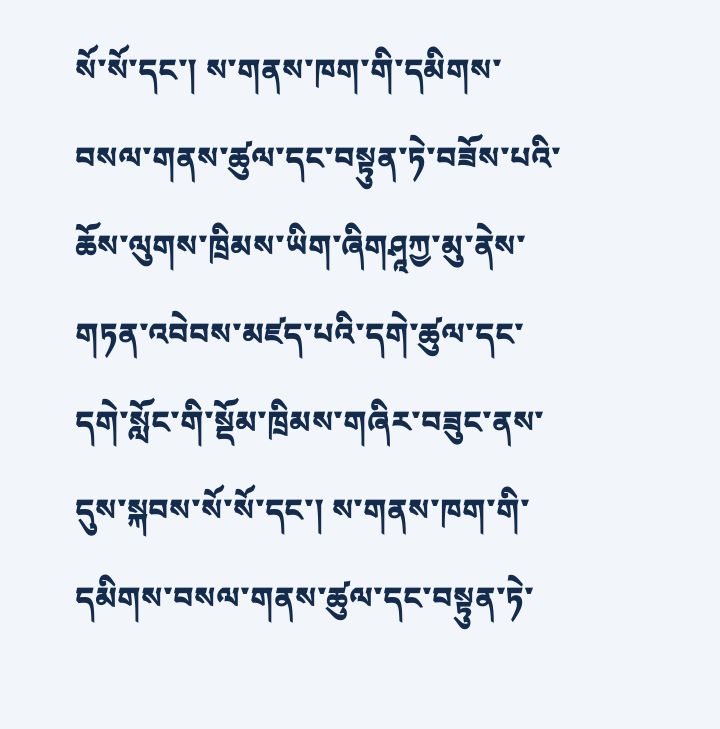སོ་སོ་དང་། ས་གནས་ཁག་གི་དམིགས་བསལ་གནས་ཚུལ་དང་བསྟུན་ཏེ་བཟོས་པའི་ཆོས་ལུགས་ཁྲིམས་ཡིག་ཞིགཤཱཀྱ་མུ་ནེས་གཏན་འབེབས་མཛད་པའི་དགེ་ཚུལ་དང་དགེ་སློང་གི་སྡོམ་ཁྲིམས་གཞིར་བཟུང་ནས་དུས་སྐབས་སོ་སོ་དང་། ས་གནས་ཁག་གི་དམིགས་བསལ་གནས་ཚུལ་དང་བསྟུན་ཏེ་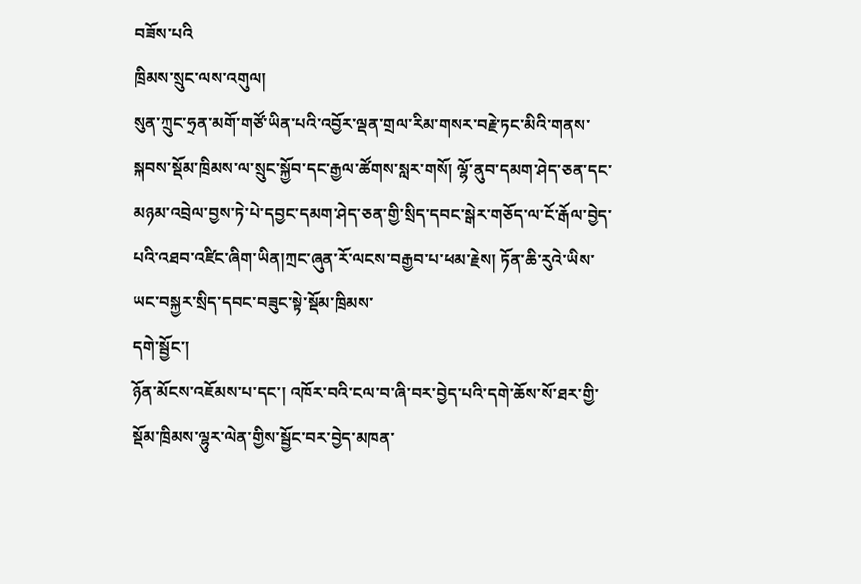བཟོས་པའི
ཁྲིམས་སྲུང་ལས་འགུལ།
སུན་ཀྲུང་ཧྲན་མགོ་གཙོ་ཡིན་པའི་འབྱོར་ལྡན་གྲལ་རིམ་གསར་བརྗེ་ཏང་མིའི་གནས་སྐབས་སྡོམ་ཁྲིམས་ལ་སྲུང་སྐྱོབ་དང་རྒྱལ་ཚོགས་སླར་གསོ། ལྷོ་ནུབ་དམག་ཤེད་ཅན་དང་མཉམ་འབྲེལ་བྱས་ཏེ་པེ་དབྱང་དམག་ཤེད་ཅན་གྱི་སྲིད་དབང་སྒེར་གཅོད་ལ་ངོ་རྒོལ་བྱེད་པའི་འཐབ་འཛིང་ཞིག་ཡིན།ཀྲང་ཞུན་རོ་ལངས་བརྒྱབ་པ་ཕམ་རྗེས། ཏོན་ཆི་རུའེ་ཡིས་ཡང་བསྐྱར་སྲིད་དབང་བཟུང་སྟེ་སྡོམ་ཁྲིམས་
དགེ་སྦྱོང་།
ཉོན་མོངས་འཇོམས་པ་དང་། འཁོར་བའི་ངལ་བ་ཞི་བར་བྱེད་པའི་དགེ་ཆོས་སོ་ཐར་གྱི་སྡོམ་ཁྲིམས་ལྷུར་ལེན་གྱིས་སྦྱོང་བར་བྱེད་མཁན་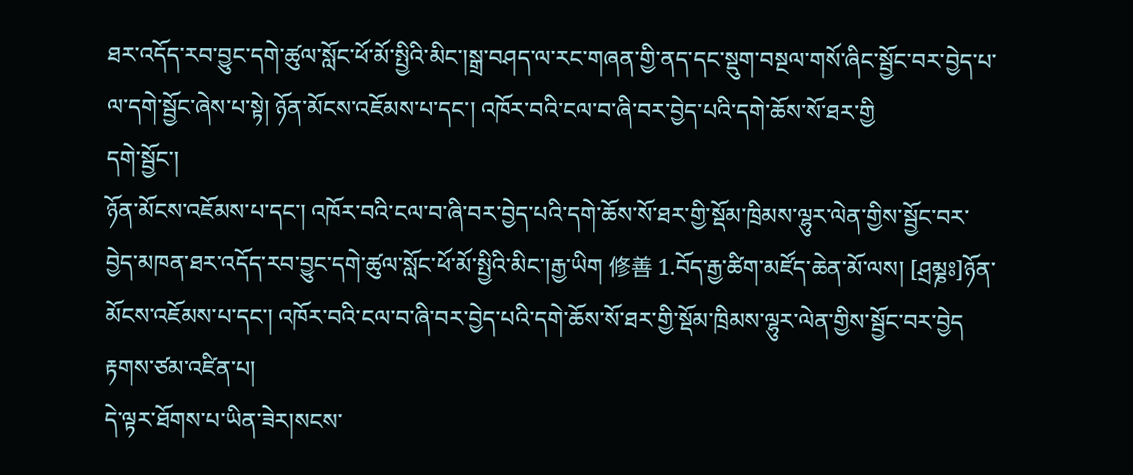ཐར་འདོད་རབ་བྱུང་དགེ་ཚུལ་སློང་ཕོ་མོ་སྤྱིའི་མིང་།སྒྲ་བཤད་ལ་རང་གཞན་གྱི་ནད་དང་སྡུག་བསྔལ་གསོ་ཞིང་སྦྱོང་བར་བྱེད་པ་ལ་དགེ་སྦྱོང་ཞེས་པ་སྟེ། ཉོན་མོངས་འཇོམས་པ་དང་། འཁོར་བའི་ངལ་བ་ཞི་བར་བྱེད་པའི་དགེ་ཆོས་སོ་ཐར་གྱི
དགེ་སྦྱོང་།
ཉོན་མོངས་འཇོམས་པ་དང་། འཁོར་བའི་ངལ་བ་ཞི་བར་བྱེད་པའི་དགེ་ཆོས་སོ་ཐར་གྱི་སྡོམ་ཁྲིམས་ལྷུར་ལེན་གྱིས་སྦྱོང་བར་བྱེད་མཁན་ཐར་འདོད་རབ་བྱུང་དགེ་ཚུལ་སློང་ཕོ་མོ་སྤྱིའི་མིང་།རྒྱ་ཡིག 修善 1.བོད་རྒྱ་ཚིག་མཛོད་ཆེན་མོ་ལས། [ཤྲམྞཿ]ཉོན་མོངས་འཇོམས་པ་དང་། འཁོར་བའི་ངལ་བ་ཞི་བར་བྱེད་པའི་དགེ་ཆོས་སོ་ཐར་གྱི་སྡོམ་ཁྲིམས་ལྷུར་ལེན་གྱིས་སྦྱོང་བར་བྱེད
རྟགས་ཙམ་འཛིན་པ།
དེ་ལྟར་ཐོགས་པ་ཡིན་ཟེར།སངས་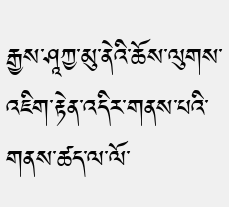རྒྱས་ཤཱཀྱ་མུ་ནེའི་ཆོས་ལུགས་འཇིག་རྟེན་འདིར་གནས་པའི་གནས་ཚད་ལ་ལོ་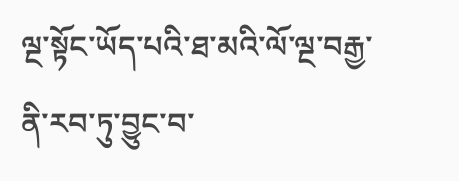ལྔ་སྟོང་ཡོད་པའི་ཐ་མའི་ལོ་ལྔ་བརྒྱ་ནི་རབ་ཏུ་བྱུང་བ་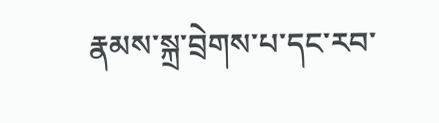རྣམས་སྐྲ་བྲེགས་པ་དང་རབ་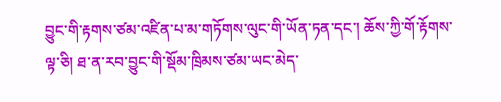བྱུང་གི་རྟགས་ཙམ་འཛིན་པ་མ་གཏོགས་ལུང་གི་ཡོན་ཏན་དང་། ཆོས་ཀྱི་གོ་རྟོགས་ལྟ་ཅི། ཐ་ན་རབ་བྱུང་གི་སྡོམ་ཁྲིམས་ཙམ་ཡང་མེད་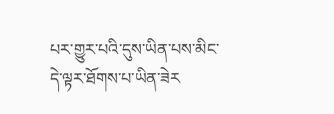པར་གྱུར་པའི་དུས་ཡིན་པས་མིང་དེ་ལྟར་ཐོགས་པ་ཡིན་ཟེར